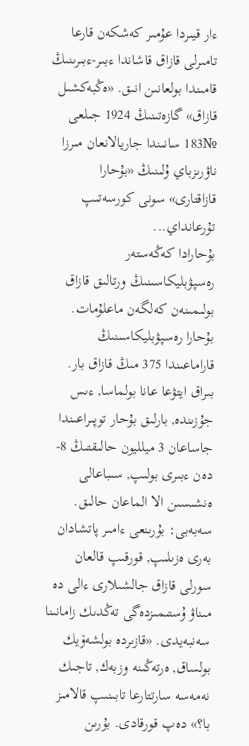ءار قيىردا عۇمىر كەشكەن قارعا تامىرلى قازاق قاشاندا ءبىر-ءبىرىنىڭ قامىندا بولعانىن انىق. «ەڭبەكشىل قازاق» گازەتىنىڭ 1924 جىلعى №183 سانىندا جاريالانعان مىرزا ناۋرىزباي ۇلىنىڭ «بۇحارا قازاقتارى» سونى كورسەتىپ تۇرعانداي...
بۇحارادا كەڭەستەر رەسپۋبليكاسىنىڭ ورتالىق قازاق بولىمىنەن كەلگەن ماعلۇمات.
بۇحارا رەسپۋبليكاسىنىڭ قاراماعىندا 375 مىڭ قازاق بار. بىراق ايتۋعا عانا بولماسا, ءىس جۇزىندە, بارلىق بۇحار توپىراعىندا جاساعان 3 ميلليون حالىقتىڭ 8-دەن ءبىرى بولىپ, سىباعالى ەنشىسىن الا الماعان حالىق.
سەبەبى: بۇرىنعى ءامىر پاتشادان بەرى ەزىلىپ, قورقىپ قالعان سورلى قازاق جالشىلارى ءالى دە مىناۋ ۇستىمىزدەگى تەڭدىك زامانىنا سەنبەيدى. «قازىردە بولشەۆيك بولساق, ەرتەڭىنە وزبەك, تاجىك نەمەسە سارتتارعا تابىنىپ قالامىز با؟» دەپ قورقادى. بۇرىن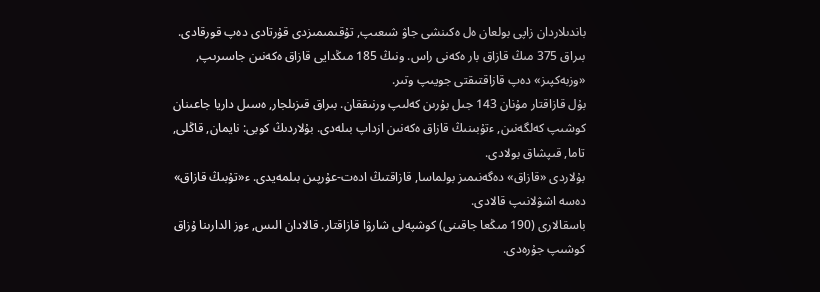باندىلاردان زاپى بولعان ەل ەكىنشى جاۋ شىعىپ, تۇقىمىمىزدى قۇرتادى دەپ قورقادى.
بىراق 375 مىڭ قازاق بار ەكەنى راس. ونىڭ 185 مىڭدايى قازاق ەكەنىن جاسىرىپ, «وزبەكپىز» دەپ قازاقتىقتى جويىپ وتىر.
بۇل قازاقتار مۇنان 143 جىل بۇرىن كەلىپ ورنىققان. بىراق قىزىلجار, ەسىل داريا جاعىنان كوشىپ كەلگەنىن, ءتۇبىنىڭ قازاق ەكەنىن ازداپ بىلەدى. بۇلاردىڭ كوبى: نايمان, قاڭلى, تاما, قىپشاق بولادى.
بۇلاردى «قازاق» دەگەنىمىز بولماسا, قازاقتىڭ ادەت-عۇرپىن بىلمەيدى. ء«تۇبىڭ قازاق» دەسە اشۋلانىپ قالادى.
باسقالارى (190 مىڭعا جاقىنى) كوشپەلى شارۋا قازاقتار. قالادان الىس, ءوز الدارىنا ۇزاق كوشىپ جۇرەدى.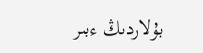بۇلاردىڭ ءبىر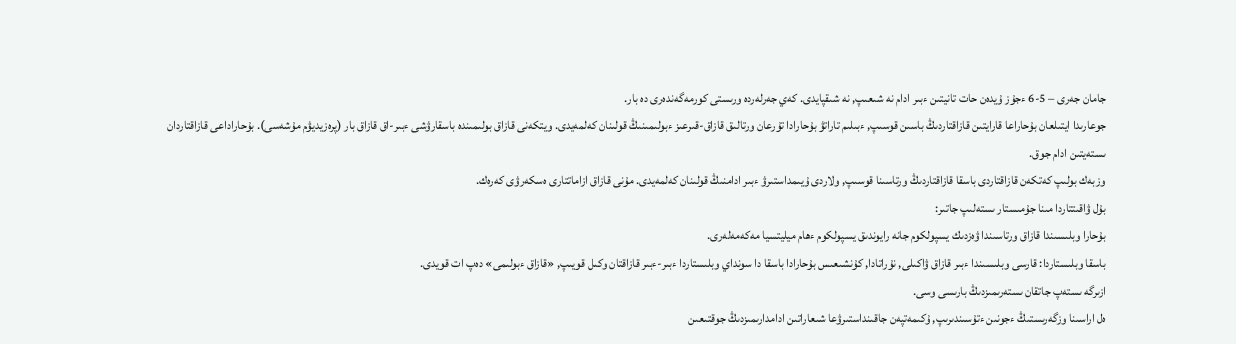جامان جەرى – 5-6 ءجۇز ۇيدەن حات تانيتىن ءبىر ادام نە شىعىپ, نە شىقپايدى. كەي جەرلەردە ورىستى كورمەگەندەرى دە بار.
جوعارىدا ايتىلعان بۇحاراعا قارايتىن قازاقتاردىڭ باسىن قوسىپ, ءبىلىم تاراتۋ بۇحارادا تۇرعان ورتالىق قازاق-قىرعىز ءبولىمىنىڭ قولىنان كەلمەيدى. ويتكەنى قازاق بولىمىندە باسقارۋشى ءبىر-اق قازاق بار (پرەزيديۋم مۇشەسى). بۇحاراداعى قازاقتاردان ىستەيتىن ادام جوق.
وزبەك بولىپ كەتكەن قازاقتاردى باسقا قازاقتاردىڭ ورتاسىنا قوسىپ, ولاردى ۇيىمداستىرۋ ءبىر ادامنىڭ قولىنان كەلمەيدى. مۇنى قازاق ازاماتتارى ەسكەرۋى كەرەك.
بۇل ۋاقىتتاردا مىنا جۇمىستار ىستەلىپ جاتىر:
بۇحارا وبلىسىندا قازاق ورتاسىندا ۋەزدىك يسپولكوم جانە رايوندىق يسپولكوم ءھام ميليتسيا مەكەمەلەرى.
باسقا وبلىستاردا: قارسى وبلىسىندا ءبىر قازاق ۋاكىلى, نۇراتادا, كۇنشىعىس بۇحارادا باسقا دا سونداي وبلىستاردا ءبىر-ءبىر قازاقتان وكىل قويىپ, «قازاق ءبولىمى» دەپ ات قويدى.
ازىرگە ىستەپ جاتقان ىستەرىمىزدىڭ بارىسى وسى.
ەل اراسىنا وزگەرىستىڭ ءجونىن ءتۇسىندىرىپ, ۇكىمەتپەن جاقىنداستىرۋعا شىعاراتىن ادامدارىمىزدىڭ جوقتىعىن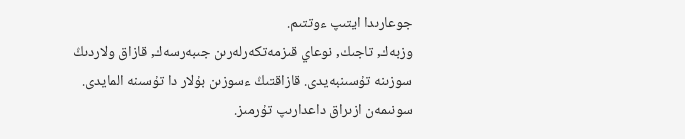جوعارىدا ايتىپ ءوتتىم.
وزبەك, تاجىك, نوعاي قىزمەتكەرلەرىن جىبەرسەك, قازاق ولاردىڭ سوزىنە تۇسىنبەيدى. قازاقتىڭ ءسوزىن بۇلار دا تۇسىنە المايدى. سونىمەن ازىراق داعدارىپ تۇرمىز.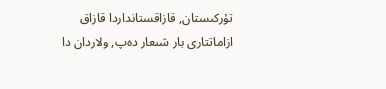تۇركىستان, قازاقستانداردا قازاق ازاماتتارى بار شىعار دەپ, ولاردان دا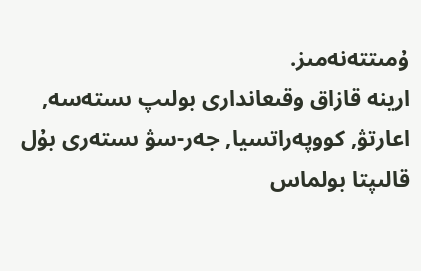ۇمىتتەنەمىز.
ارينە قازاق وقىعاندارى بولىپ ىستەسە, اعارتۋ, كووپەراتسيا, جەر-سۋ ىستەرى بۇل قالىپتا بولماس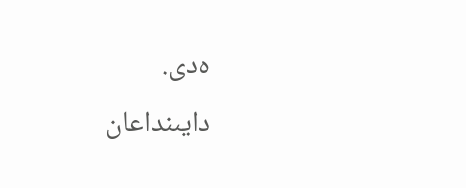ەدى.
دايىنداعان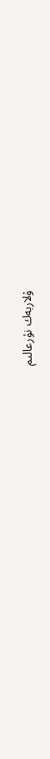ۇلاربەك نۇرعالىم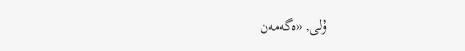ۇلى, «ەگەمەن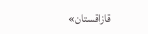قازاقستان»